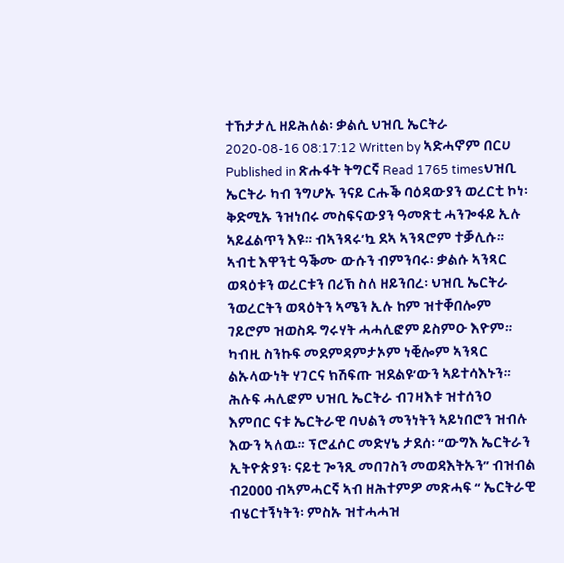ተኸታታሊ ዘይሕለል፡ ቃልሲ ህዝቢ ኤርትራ
2020-08-16 08:17:12 Written by ኣድሓኖም በርሀ Published in ጽሑፋት ትግርኛ Read 1765 timesህዝቢ ኤርትራ ካብ ንግሆኡ ንናይ ርሑቕ ባዕዳውያን ወረርቲ ኮነ፡ ቅድሚኡ ንዝነበሩ መስፍናውያን ዓመጽቲ ሓንጐፋይ ኢሉ ኣይፈልጥን እዩ። ብኣንጻሩ’ኳ ደኣ ኣንጻሮም ተቓሊሱ። ኣብቲ እዋንቲ ዓቕሙ ውሱን ብምንባሩ፡ ቃልሱ ኣንጻር ወጻዕቱን ወረርቱን በሪኽ ስለ ዘይንበረ፡ ህዝቢ ኤርትራ ንወረርትን ወጻዕትን ኣሜን ኢሉ ከም ዝተቐበሎም ገይሮም ዝወስዱ ግሩሃት ሓሓሊፎም ይስምዑ እዮም። ካብዚ ስንኩፍ መደምዳምታኦም ነቒሎም ኣንጻር ልኡላውነት ሃገርና ክሽፍጡ ዝደልዩ’ውን ኣይተሳእኑን። ሕሉፍ ሓሊፎም ህዝቢ ኤርትራ ብገዛእቱ ዝተሰንዐ እምበር ናቱ ኤርትራዊ ባህልን መንነትን ኣይነበሮን ዝብሉ እውን ኣለዉ። ፕሮፈሶር መድሃኔ ታደሰ፡ “ውግእ ኤርትራን ኢትዮጵያን፡ ናይቲ ጐንጺ መበገስን መወዳእትኡን” ብዝብል ብ2000 ብኣምሓርኛ ኣብ ዘሕተምዎ መጽሓፍ “ ኤርትራዊ ብሄርተኝነትን፡ ምስኡ ዝተሓሓዝ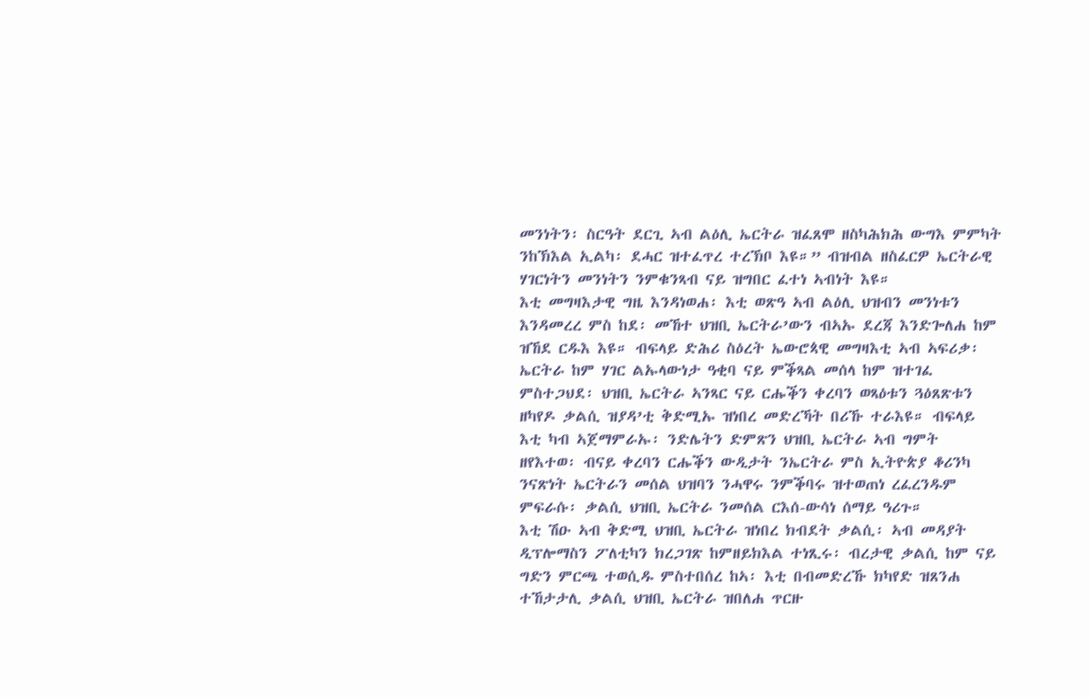መንነትን፡ ስርዓት ደርጊ ኣብ ልዕሊ ኤርትራ ዝፈጸሞ ዘስካሕክሕ ውግእ ምምካት ንከኽእል ኢልካ፡ ደሓር ዝተፈጥረ ተረኽቦ እዩ።” ብዝብል ዘስፈርዎ ኤርትራዊ ሃገርነትን መንነትን ንምቁንጻብ ናይ ዝግበር ፈተነ ኣብነት እዩ።
እቲ መግዛእታዊ ግዜ እንዳነወሐ፡ እቲ ወጽዓ ኣብ ልዕሊ ህዝብን መንነቱን እንዳመረረ ምስ ከደ፡ መኸተ ህዝቢ ኤርትራ’ውን ብኣኡ ደረጃ እንድጐለሐ ከም ዝኸደ ርዱእ እዩ። ብፍላይ ድሕሪ ስዕረት ኤውሮጳዊ መግዛእቲ ኣብ ኣፍሪቃ፡ ኤርትራ ከም ሃገር ልኡላውነታ ዓቂባ ናይ ምቕጻል መሰላ ከም ዝተገፈ ምስተጋህደ፡ ህዝቢ ኤርትራ ኣንጻር ናይ ርሑቕን ቀረባን ወጻዕቱን ጓዕጸጽቱን ዘካየዶ ቃልሲ ዝያዳ’ቲ ቅድሚኡ ዝነበረ መድረኻት በሪኹ ተራእዩ። ብፍላይ እቲ ካብ ኣጀማምራኡ፡ ንድሌትን ድምጽን ህዝቢ ኤርትራ ኣብ ግምት ዘየእተወ፡ ብናይ ቀረባን ርሑቕን ውዲታት ንኤርትራ ምስ ኢትዮጵያ ቆሪንካ ንናጽነት ኤርትራን መሰል ህዝባን ንሓዋሩ ንምቕባሩ ዝተወጠነ ረፈረንዱም ምፍራሱ፡ ቃልሲ ህዝቢ ኤርትራ ንመሰል ርእሰ-ውሳነ ሰማይ ዓሪጉ።
እቲ ሽዑ ኣብ ቅድሚ ህዝቢ ኤርትራ ዝነበረ ክብደት ቃልሲ፡ ኣብ መዳያት ዲፕሎማስን ፖለቲካን ክረጋገጽ ከምዘይክእል ተነጺሩ፡ ብረታዊ ቃልሲ ከም ናይ ግድን ምርጫ ተወሲዱ ምስተበሰረ ከኣ፡ እቲ በብመድረኹ ክካየድ ዝጸንሐ ተኸታታሊ ቃልሲ ህዝቢ ኤርትራ ዝበለሐ ጥርዙ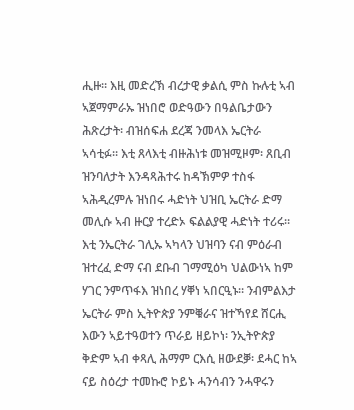ሒዙ። እዚ መድረኽ ብረታዊ ቃልሲ ምስ ኩሉቲ ኣብ ኣጀማምራኡ ዝነበሮ ወድዓውን በዓልቤታውን ሕጽረታት፡ ብዝሰፍሐ ደረጃ ንመላእ ኤርትራ ኣሳቲፉ። እቲ ጸላእቲ ብዙሕነቱ መዝሚዞም፡ ጸቢብ ዝንባለታት እንዳጻሕተሩ ከዳኽምዎ ተስፋ ኣሕዲረምሉ ዝነበሩ ሓድነት ህዝቢ ኤርትራ ድማ መሊሱ ኣብ ዙርያ ተረድኦ ፍልልያዊ ሓድነት ተሪሩ። እቲ ንኤርትራ ገሊኡ ኣካላን ህዝባን ናብ ምዕራብ ዝተረፈ ድማ ናብ ደቡብ ገማሚዕካ ህልውነኣ ከም ሃገር ንምጥፋእ ዝነበረ ሃቐነ ኣበርዒኑ። ንብምልእታ ኤርትራ ምስ ኢትዮጵያ ንምቑራና ዝተኻየደ ሸርሒ እውን ኣይተዓወተን ጥራይ ዘይኮነ፡ ንኢትዮጵያ ቅድም ኣብ ቀጻሊ ሕማም ርእሲ ዘውደቓ፡ ደሓር ከኣ ናይ ስዕረታ ተመኩሮ ኮይኑ ሓንሳብን ንሓዋሩን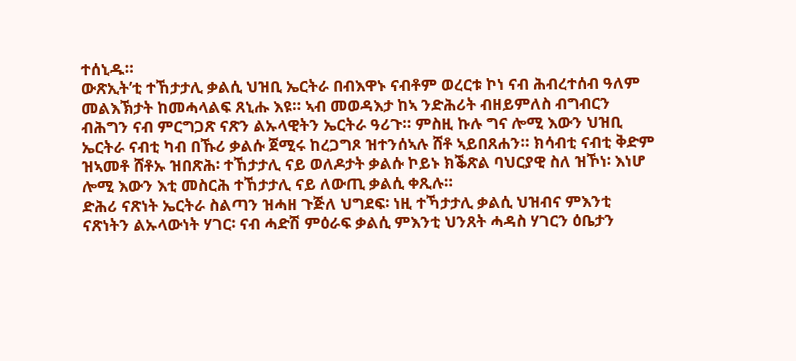ተሰኒዱ።
ውጽኢት’ቲ ተኸታታሊ ቃልሲ ህዝቢ ኤርትራ በብእዋኑ ናብቶም ወረርቱ ኮነ ናብ ሕብረተሰብ ዓለም መልእኽታት ከመሓላልፍ ጸኒሑ እዩ። ኣብ መወዳእታ ከኣ ንድሕሪት ብዘይምለስ ብግብርን ብሕግን ናብ ምርግጋጽ ናጽን ልኡላዊትን ኤርትራ ዓሪጉ። ምስዚ ኩሉ ግና ሎሚ እውን ህዝቢ ኤርትራ ናብቲ ካብ በኹሪ ቃልሱ ጀሚሩ ከረጋግጾ ዝተንሰኣሉ ሸቶ ኣይበጸሐን። ክሳብቲ ናብቲ ቅድም ዝኣመቶ ሸቶኡ ዝበጽሕ፡ ተኸታታሊ ናይ ወለዶታት ቃልሱ ኮይኑ ክቕጽል ባህርያዊ ስለ ዝኾነ፡ እነሆ ሎሚ እውን እቲ መስርሕ ተኸታታሊ ናይ ለውጢ ቃልሲ ቀጺሉ።
ድሕሪ ናጽነት ኤርትራ ስልጣን ዝሓዘ ጉጅለ ህግደፍ፡ ነዚ ተኻታታሊ ቃልሲ ህዝብና ምእንቲ ናጽነትን ልኡላውነት ሃገር፡ ናብ ሓድሽ ምዕራፍ ቃልሲ ምእንቲ ህንጸት ሓዳስ ሃገርን ዕቤታን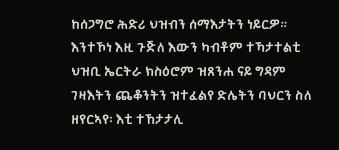ከሰጋግሮ ሕድሪ ህዝብን ሰማእታትን ነይርዎ። እንተኾነ እዚ ጉጅለ እውን ካብቶም ተኻታተልቲ ህዝቢ ኤርትራ ክስዕሮም ዝጸንሐ ናይ ግዳም ገዛእትን ጨቆንትን ዝተፈልየ ድሌትን ባህርን ስለ ዘየርኣየ፡ እቲ ተኸታታሊ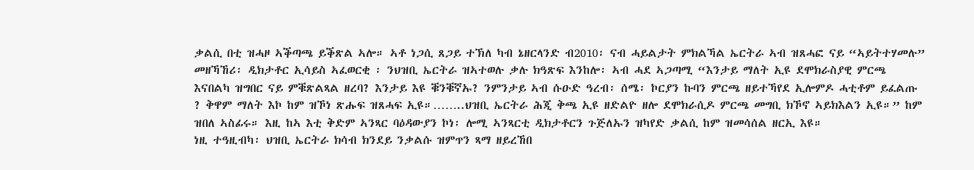ቃልሲ በቲ ዝሓዞ ኣቕጣጫ ይቕጽል ኣሎ። ኣቶ ነጋሲ ጸጋይ ተኽለ ካብ ኔዘርላንድ ብ2010፡ ናብ ሓይልታት ምክልኻል ኤርትራ ኣብ ዝጸሓፎ ናይ “ኣይትተሃመሉ” መዘኻኸሪ፡ ዲክታቶር ኢሳይስ ኣፈወርቂ ፡ ንህዝቢ ኤርትራ ዝኣተወሉ ቃሉ ክዓጽፍ እንከሎ፡ ኣብ ሓደ ኣጋጣሚ “እንታይ ማለት ኢዩ ደሞክራስያዊ ምርጫ እናበልካ ዝግበር ናይ ምቑጽልጻል ዘረባ? እንታይ እዩ ቑንቑኛኡ? ንምንታይ ኣብ ሱዑድ ዓረብ፡ ሰሜ፡ ኮርያን ኩባን ምርጫ ዘይተኻየደ ኢሎምዶ ሓቲቶም ይፈልጡ ? ቅዋም ማለት እኮ ከም ዝኾነ ጽሑፍ ዝጸሓፍ ኢዩ።……..ህዝቢ ኤርትራ ሕጂ ቅጫ ኢዩ ዘድልዮ ዘሎ ደሞክራሲዶ ምርጫ መግቢ ክኾኖ ኣይክእልን ኢዩ።” ከም ዝበለ ኣስፊሩ። እዚ ከኣ እቲ ቅድም ኣንጻር ባዕዳውያን ኮነ፡ ሎሚ ኣንጻርቲ ዲክታቶርን ጉጅለኡን ዝካየድ ቃልሲ ከም ዝመሳሰል ዘርኢ እዩ።
ነዚ ተዓዚብካ፡ ህዝቢ ኤርትራ ክሳብ ክንደይ ንቃልሱ ዝምጥን ጻማ ዘይረኸበ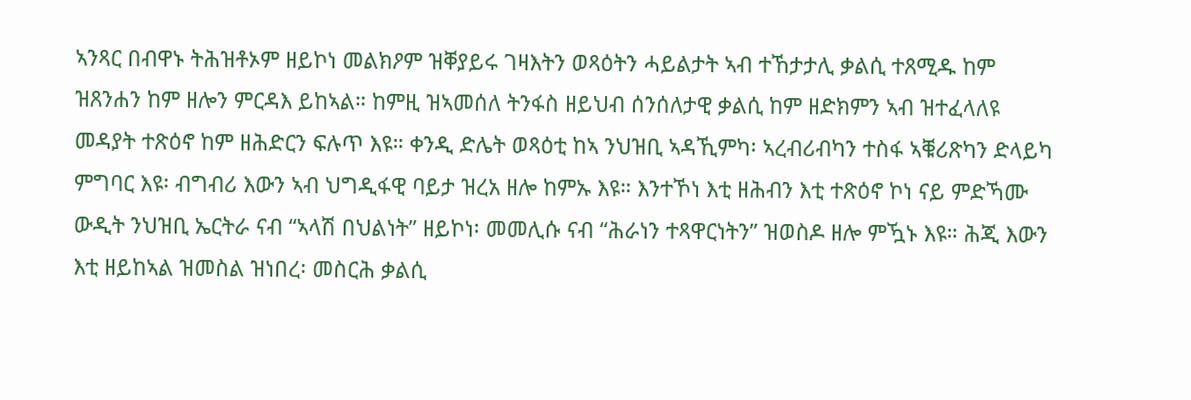ኣንጻር በብዋኑ ትሕዝቶኦም ዘይኮነ መልክዖም ዝቐያይሩ ገዛእትን ወጻዕትን ሓይልታት ኣብ ተኸታታሊ ቃልሲ ተጸሚዱ ከም ዝጸንሐን ከም ዘሎን ምርዳእ ይከኣል። ከምዚ ዝኣመሰለ ትንፋስ ዘይህብ ሰንሰለታዊ ቃልሲ ከም ዘድክምን ኣብ ዝተፈላለዩ መዳያት ተጽዕኖ ከም ዘሕድርን ፍሉጥ እዩ። ቀንዲ ድሌት ወጻዕቲ ከኣ ንህዝቢ ኣዳኺምካ፡ ኣረብሪብካን ተስፋ ኣቑሪጽካን ድላይካ ምግባር እዩ፡ ብግብሪ እውን ኣብ ህግዲፋዊ ባይታ ዝረአ ዘሎ ከምኡ እዩ። እንተኾነ እቲ ዘሕብን እቲ ተጽዕኖ ኮነ ናይ ምድኻሙ ውዲት ንህዝቢ ኤርትራ ናብ “ኣላሽ በህልነት” ዘይኮነ፡ መመሊሱ ናብ “ሕራነን ተጻዋርነትን” ዝወስዶ ዘሎ ምዃኑ እዩ። ሕጂ እውን እቲ ዘይከኣል ዝመስል ዝነበረ፡ መስርሕ ቃልሲ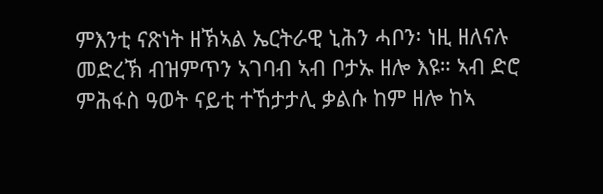ምእንቲ ናጽነት ዘኽኣል ኤርትራዊ ኒሕን ሓቦን፡ ነዚ ዘለናሉ መድረኽ ብዝምጥን ኣገባብ ኣብ ቦታኡ ዘሎ እዩ። ኣብ ድሮ ምሕፋስ ዓወት ናይቲ ተኸታታሊ ቃልሱ ከም ዘሎ ከኣ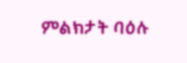ምልክታት ባዕሉ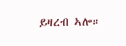ይዛረብ ኣሎ።